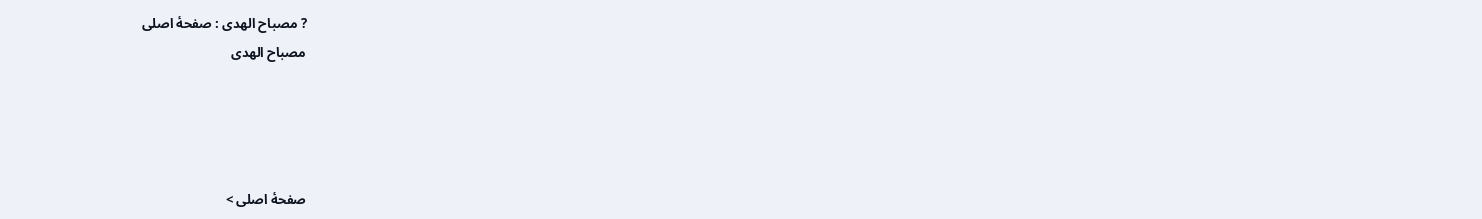? مصباح الهدی : صفحۀ اصلی
مصباح الهدی




صفحۀ اصلی >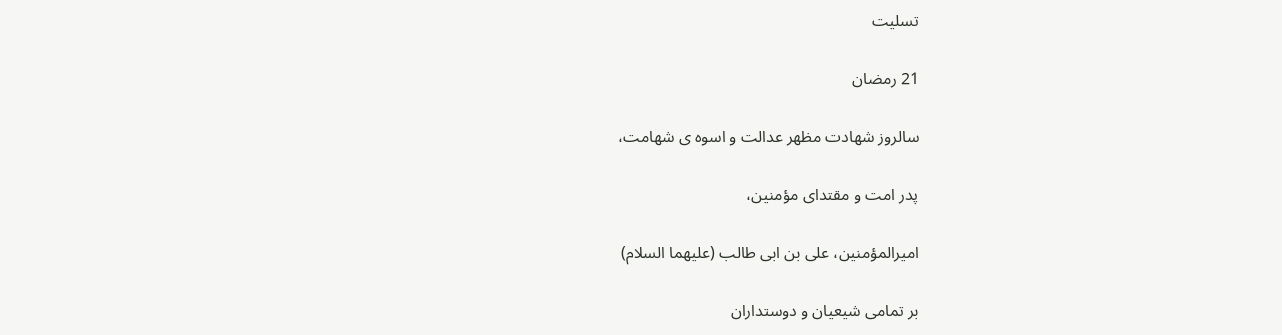تسليت

21 رمضان

سالروز شهادت مظهر عدالت و اسوه ی شهامت،

پدر امت و مقتدای مؤمنین،

امیرالمؤمنین، علی بن ابی طالب (علیهما السلام)

بر تمامی شیعیان و دوستداران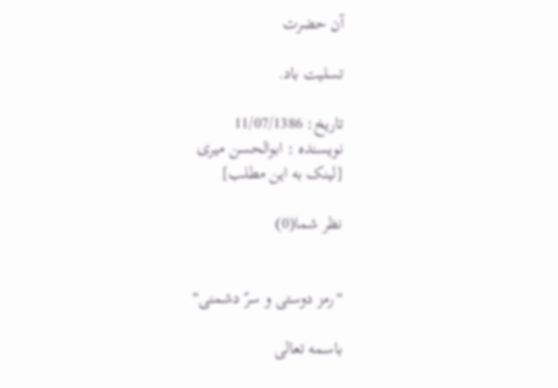آن حضرت

تسلیت باد.

تاریخ: 11/07/1386
نویسنده : ابوالحسن میری
[لینک به این مطلب]

نظر شما(0)


"رمز دوستی و سرّ دشمنی"

باسمه تعالی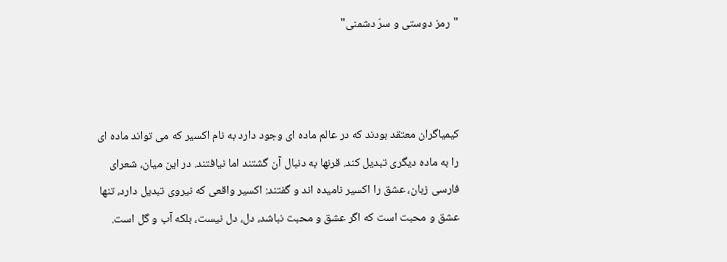"رمز دوستی و سرّ دشمنی"



کیمیاگران معتقد بودند که در عالم ماده ای وجود دارد به نام اکسیر که می تواند ماده ای را به ماده دیگری تبدیل کند. قرنها به دنبال آن گشتند اما نیافتند. در این میان، شعرای فارسی زبان، عشق را اکسیر نامیده اند و گفتند: اکسیر واقعی که نیروی تبدیل دارد، تنها عشق و محبت است که اگر عشق و محبت نباشد، دل، دل نیست، بلکه آب و گل است.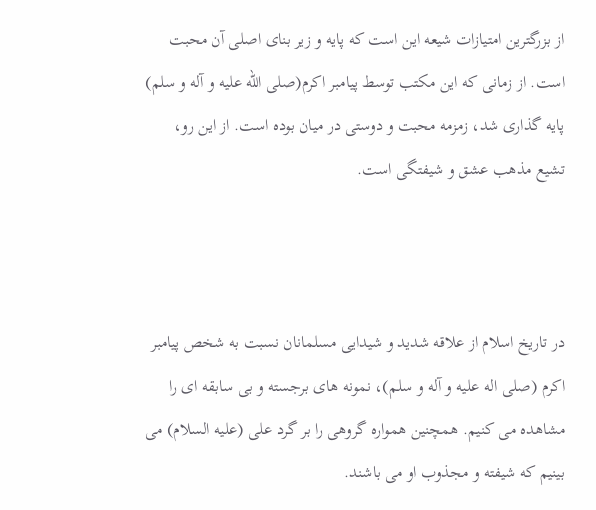از بزرگترین امتیازات شیعه این است که پایه و زیر بنای اصلی آن محبت است. از زمانی که این مکتب توسط پیامبر اکرم(صلی الله علیه و آله و سلم) پایه گذاری شد، زمزمه محبت و دوستی در میان بوده است. از این رو، تشیع مذهب عشق و شیفتگی است.



در تاریخ اسلام از علاقه شدید و شیدایی مسلمانان نسبت به شخص پیامبر اکرم (صلی اله علیه و آله و سلم)، نمونه های برجسته و بی سابقه ای را مشاهده می کنیم. همچنین همواره گروهی را بر گرد علی (علیه السلام) می بینیم که شیفته و مجذوب او می باشند.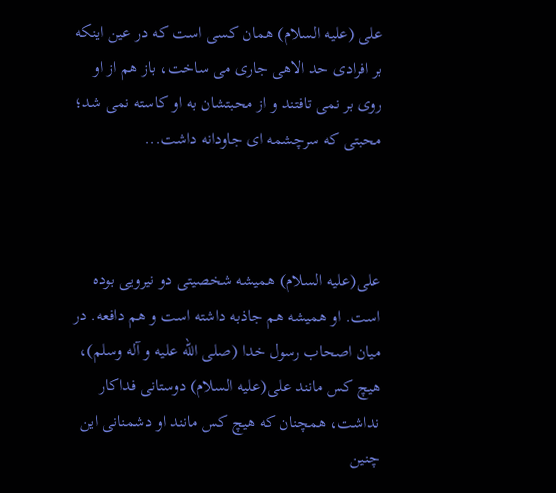علی (علیه السلام) همان کسی است که در عین اینکه بر افرادی حد الاهی جاری می ساخت، باز هم از او روی بر نمی تافتند و از محبتشان به او کاسته نمی شد؛ محبتی که سرچشمه ای جاودانه داشت...



علی(علیه السلام) همیشه شخصیتی دو نیرویی بوده است. او همیشه هم جاذبه داشته است و هم دافعه. در میان اصحاب رسول خدا (صلی الله علیه و آله وسلم)، هیچ کس مانند علی(علیه السلام) دوستانی فداکار نداشت، همچنان که هیچ کس مانند او دشمنانی این چنین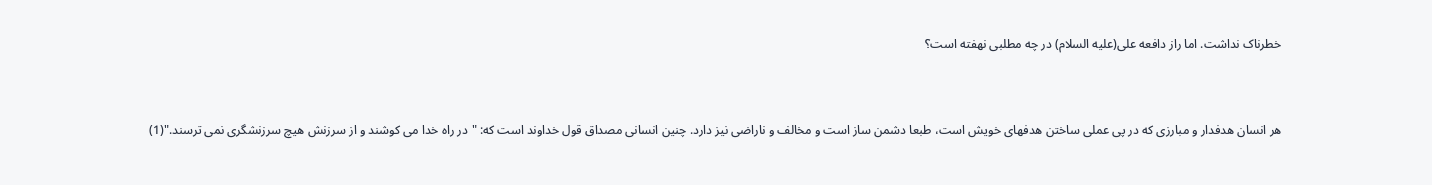خطرناک نداشت. اما راز دافعه علی(علیه السلام) در چه مطلبی نهفته است؟



هر انسان هدفدار و مبارزی که در پی عملی ساختن هدفهای خویش است، طبعا دشمن ساز است و مخالف و ناراضی نیز دارد. چنین انسانی مصداق قول خداوند است که: "در راه خدا می کوشند و از سرزنش هیچ سرزنشگری نمی ترسند."(1)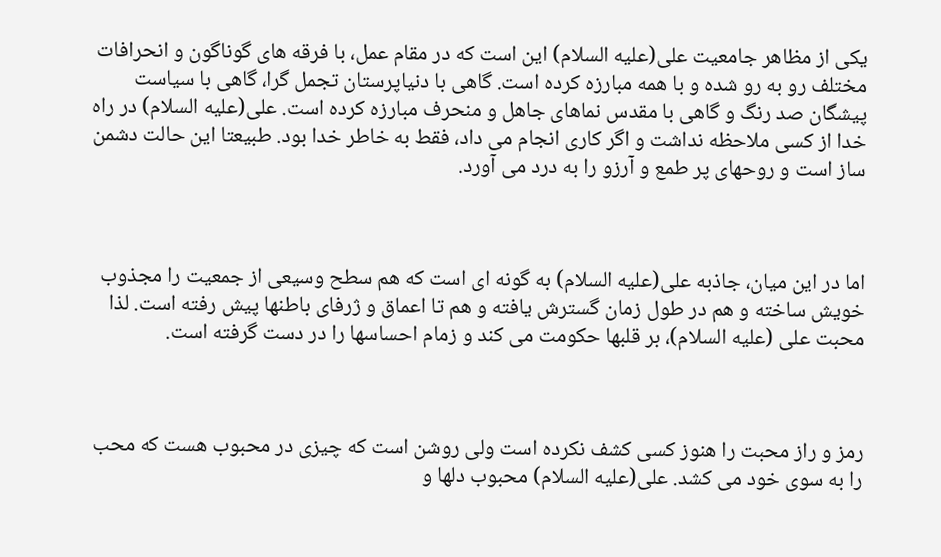یکی از مظاهر جامعیت علی(علیه السلام) این است که در مقام عمل، با فرقه های گوناگون و انحرافات مختلف رو به رو شده و با همه مبارزه کرده است. گاهی با دنیاپرستان تجمل گرا، گاهی با سیاست پیشگان صد رنگ و گاهی با مقدس نماهای جاهل و منحرف مبارزه کرده است. علی(علیه السلام) در راه خدا از کسی ملاحظه نداشت و اگر کاری انجام می داد، فقط به خاطر خدا بود. طبیعتا این حالت دشمن ساز است و روحهای پر طمع و آرزو را به درد می آورد.



اما در این میان، جاذبه علی(علیه السلام) به گونه ای است که هم سطح وسیعی از جمعیت را مجذوب خویش ساخته و هم در طول زمان گسترش یافته و هم تا اعماق و ژرفای باطنها پیش رفته است. لذا محبت علی (علیه السلام)، بر قلبها حکومت می کند و زمام احساسها را در دست گرفته است.



رمز و راز محبت را هنوز کسی کشف نکرده است ولی روشن است که چیزی در محبوب هست که محب را به سوی خود می کشد. علی(علیه السلام) محبوب دلها و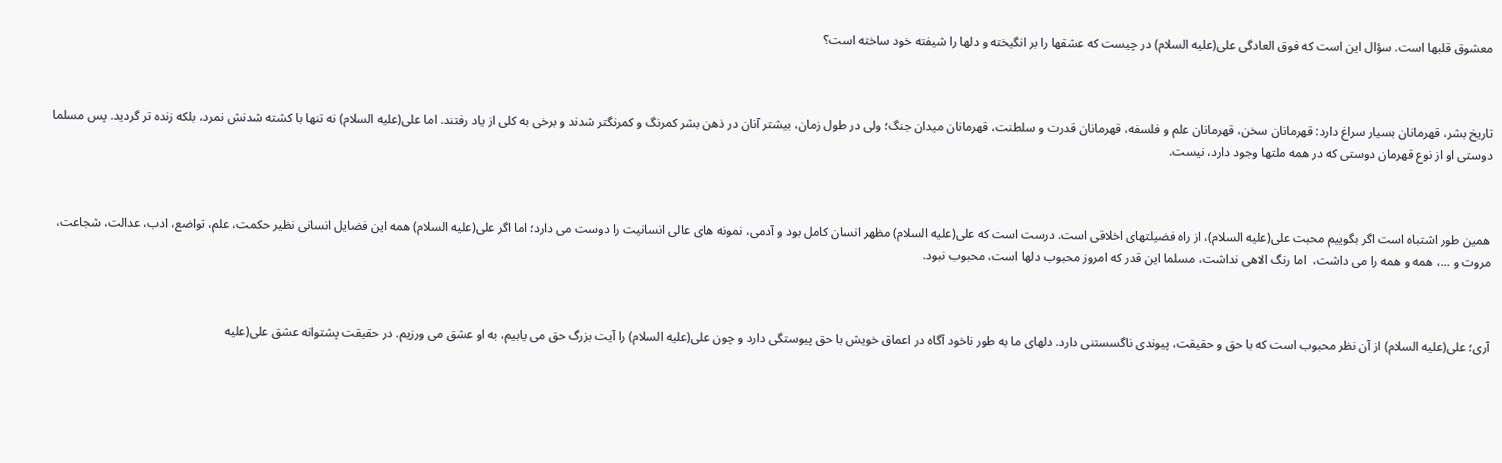معشوق قلبها است. سؤال این است که فوق العادگی علی(علیه السلام) در چیست که عشقها را بر انگیخته و دلها را شیفته خود ساخته است؟



تاریخ بشر، قهرمانان بسیار سراغ دارد: قهرمانان سخن، قهرمانان علم و فلسفه، قهرمانان قدرت و سلطنت، قهرمانان میدان جنگ؛ ولی در طول زمان، بیشتر آنان در ذهن بشر کمرنگ و کمرنگتر شدند و برخی به کلی از یاد رفتند. اما علی(علیه السلام) نه تنها با کشته شدنش نمرد، بلکه زنده تر گردید. پس مسلما دوستی او از نوع قهرمان دوستی که در همه ملتها وجود دارد، نیست.



همین طور اشتباه است اگر بگوییم محبت علی(علیه السلام)، از راه فضیلتهای اخلاقی است. درست است که علی(علیه السلام) مظهر انسان کامل بود و آدمی، نمونه های عالی انسانیت را دوست می دارد؛ اما اگر علی(علیه السلام) همه این فضایل انسانی نظیر حکمت، علم، تواضع، ادب، عدالت، شجاعت، مروت و ...، همه و همه را می داشت،  اما رنگ الاهی نداشت، مسلما این قدر که امروز محبوب دلها است، محبوب نبود.



آری؛ علی(علیه السلام) از آن نظر محبوب است که با حق و حقیقت، پیوندی ناگسستنی دارد. دلهای ما به طور ناخود آگاه در اعماق خویش با حق پیوستگی دارد و چون علی(علیه السلام) را آیت بزرگ حق می یابیم، به او عشق می ورزیم. در حقیقت پشتوانه عشق علی(علیه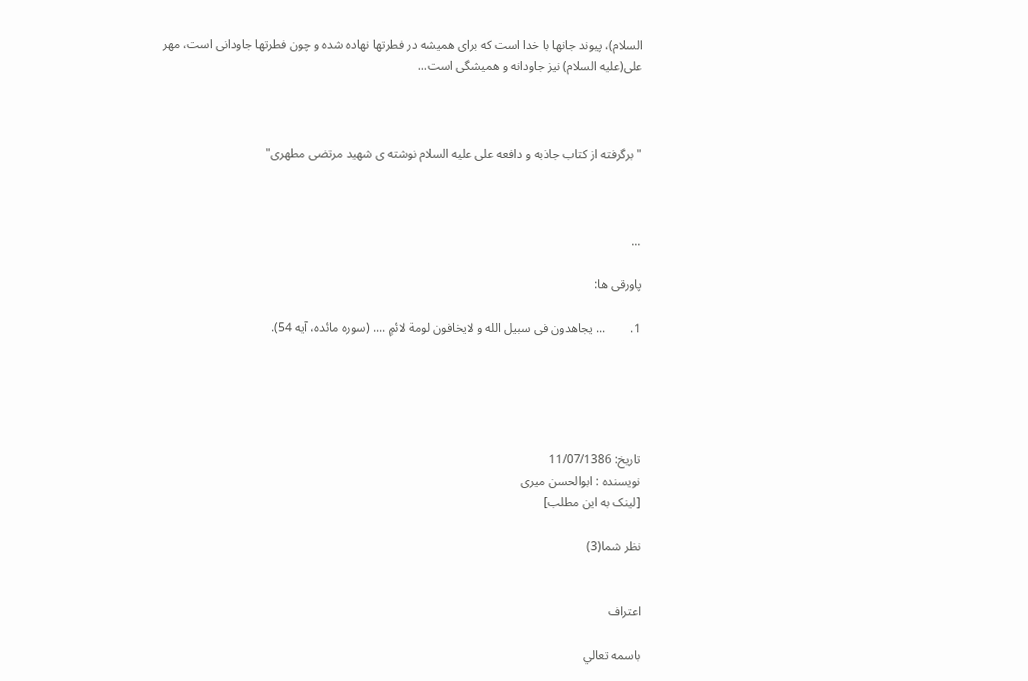السلام)، پیوند جانها با خدا است که برای همیشه در فطرتها نهاده شده و چون فطرتها جاودانی است، مهر علی(علیه السلام) نیز جاودانه و همیشگی است...



"برگرفته از کتاب جاذبه و دافعه علی علیه السلام نوشته ی شهید مرتضی مطهری"



...

پاورقی ها:

1.        ... یجاهدون فی سبیل الله و لایخافون لومة لائمٍ .... (سوره مائده، آیه 54).





تاریخ: 11/07/1386
نویسنده : ابوالحسن میری
[لینک به این مطلب]

نظر شما(3)


اعتراف

باسمه تعالي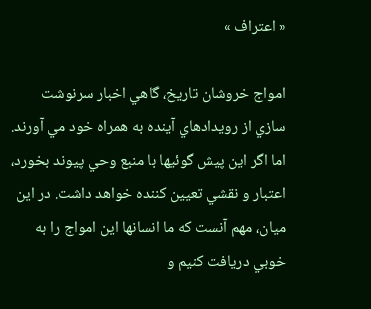« اعتراف »

امواج خروشان تاريخ، گاهي اخبار سرنوشت سازي از رويدادهاي آينده به همراه خود مي آورند. اما اگر اين پيش گوئيها با منبع وحي پيوند بخورد، اعتبار و نقشي تعيين کننده خواهد داشت. در اين ميان، مهم آنست که ما انسانها اين امواج را به خوبي دريافت کنيم و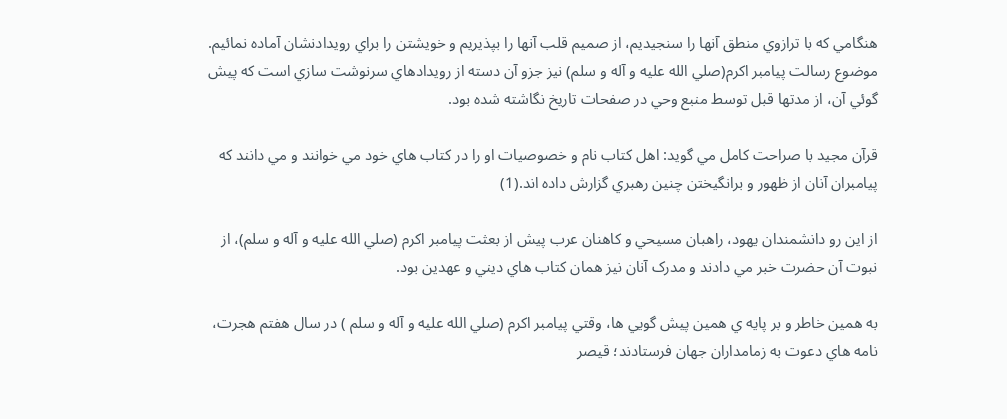هنگامي که با ترازوي منطق آنها را سنجيديم، از صميم قلب آنها را بپذيريم و خويشتن را براي رويدادنشان آماده نمائيم. موضوع رسالت پيامبر اکرم(صلي الله عليه و آله و سلم) نيز جزو آن دسته از رويدادهاي سرنوشت سازي است که پيش گوئي آن، از مدتها قبل توسط منبع وحي در صفحات تاريخ نگاشته شده بود.

قرآن مجيد با صراحت کامل مي گويد: اهل کتاب نام و خصوصيات او را در کتاب هاي خود مي خوانند و مي دانند که پيامبران آنان از ظهور و برانگيختن چنين رهبري گزارش داده اند.(1)

از اين رو دانشمندان يهود، راهبان مسيحي و کاهنان عرب پيش از بعثت پيامبر اکرم (صلي الله عليه و آله و سلم)، از نبوت آن حضرت خبر مي دادند و مدرک آنان نيز همان کتاب هاي ديني و عهدين بود.

به همين خاطر و بر پايه ي همين پيش گويي ها، وقتي پيامبر اکرم (صلي الله عليه و آله و سلم ) در سال هفتم هجرت، نامه هاي دعوت به زمامداران جهان فرستادند؛ قيصر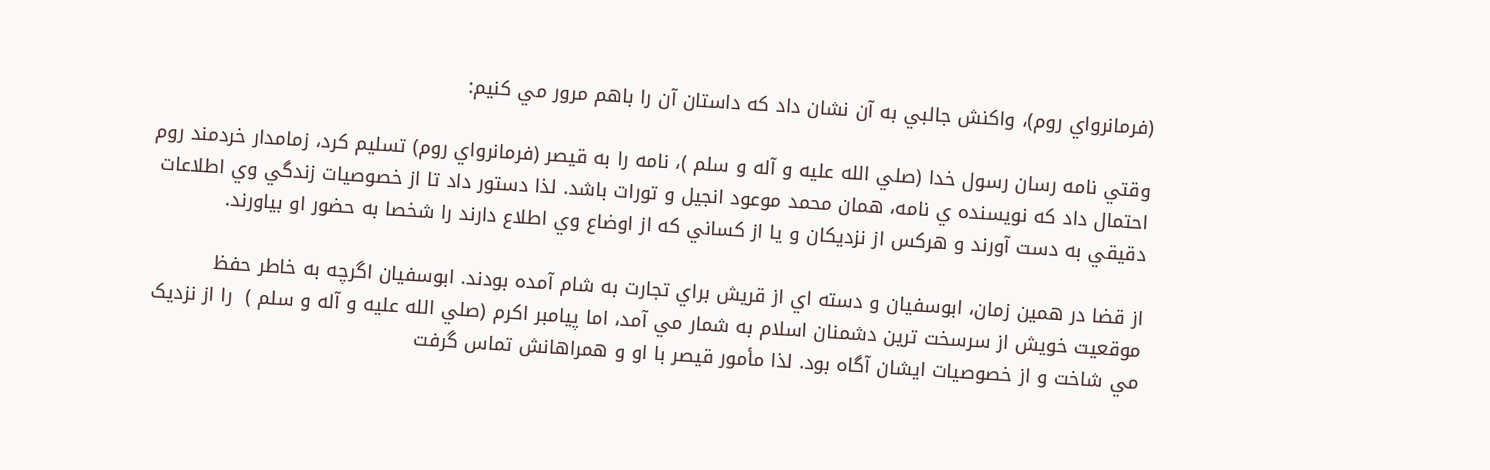(فرمانرواي روم)، واکنش جالبي به آن نشان داد که داستان آن را باهم مرور مي کنيم:

وقتي نامه رسان رسول خدا (صلي الله عليه و آله و سلم )، نامه را به قيصر (فرمانرواي روم) تسليم کرد، زمامدار خردمند روم احتمال داد که نويسنده ي نامه، همان محمد موعود انجيل و تورات باشد. لذا دستور داد تا از خصوصيات زندگي وي اطلاعات دقيقي به دست آورند و هرکس از نزديکان و يا از کساني که از اوضاع وي اطلاع دارند را شخصا به حضور او بياورند.

از قضا در همين زمان، ابوسفيان و دسته اي از قريش براي تجارت به شام آمده بودند. ابوسفيان اگرچه به خاطر حفظ موقعيت خويش از سرسخت ترين دشمنان اسلام به شمار مي آمد، اما پيامبر اکرم (صلي الله عليه و آله و سلم )  را از نزديک مي شاخت و از خصوصيات ايشان آگاه بود. لذا مأمور قيصر با او و همراهانش تماس گرفت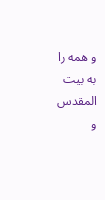و همه را به بيت المقدس و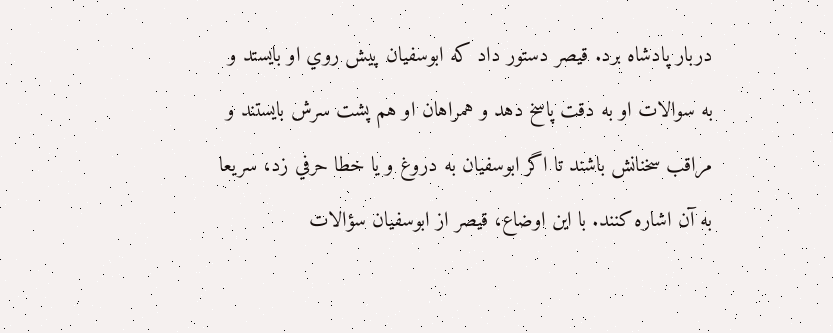دربار پادشاه برد. قيصر دستور داد که ابوسفيان پيش روي او بايستد و به سوالات او به دقت پاسخ دهد و همراهان او هم پشت سرش بايستند و مراقب سخنانش باشند تا اگر ابوسفيان به دروغ و يا خطا حرفي زد، سريعا به آن اشاره کنند. با اين اوضاع، قيصر از ابوسفيان سؤالات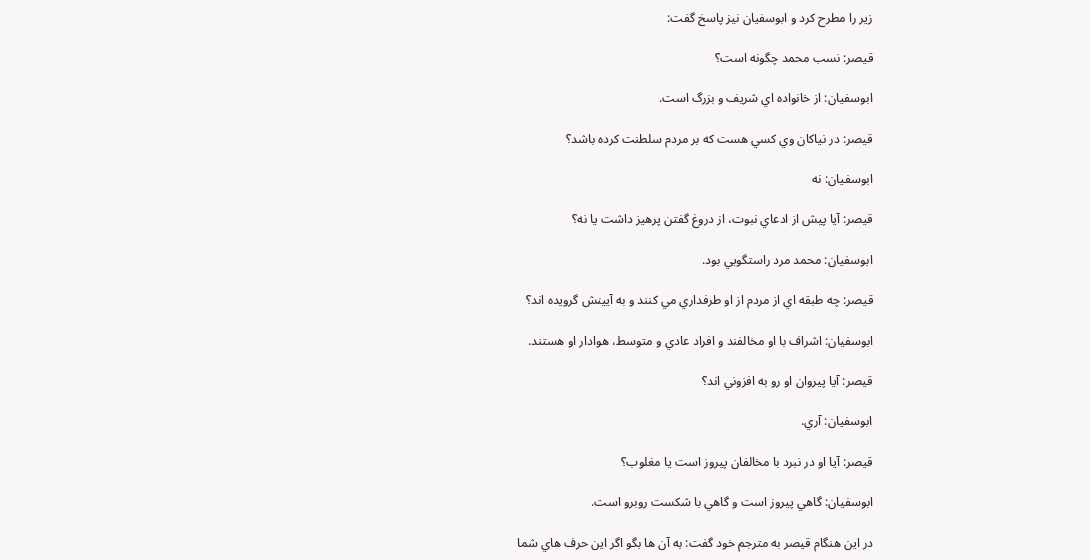زير را مطرح کرد و ابوسفيان نيز پاسخ گفت:

قيصر: نسب محمد چگونه است؟

ابوسفيان: از خانواده اي شريف و بزرگ است.

قيصر: در نياکان وي کسي هست که بر مردم سلطنت کرده باشد؟

ابوسفيان: نه

قيصر: آيا پيش از ادعاي نبوت، از دروغ گفتن پرهيز داشت يا نه؟

ابوسفيان: محمد مرد راستگويي بود.

قيصر: چه طبقه اي از مردم از او طرفداري مي کنند و به آيينش گرويده اند؟

ابوسفيان: اشراف با او مخالفند و افراد عادي و متوسط، هوادار او هستند.

قيصر: آيا پيروان او رو به افزوني اند؟

ابوسفيان: آري.

قيصر: آيا او در نبرد با مخالفان پيروز است يا مغلوب؟

ابوسفيان: گاهي پيروز است و گاهي با شکست روبرو است.

در اين هنگام قيصر به مترجم خود گفت: به آن ها بگو اگر اين حرف هاي شما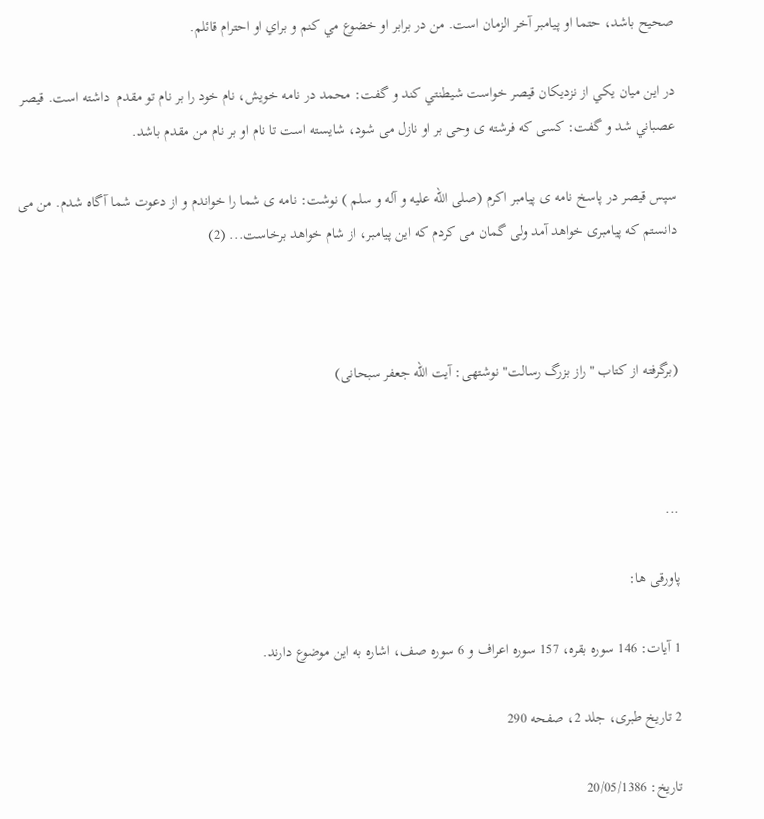صحيح باشد، حتما او پيامبر آخر الزمان است. من در برابر او خضوع مي کنم و براي او احترام قائلم.

در اين ميان يکي از نزديکان قيصر خواست شيطنتي کند و گفت: محمد در نامه خويش، نام خود را بر نام تو مقدم  داشته است. قيصر عصباني شد و گفت: کسی که فرشته ی وحی بر او نازل می شود، شایسته است تا نام او بر نام من مقدم باشد.

سپس قیصر در پاسخ نامه ی پیامبر اکرم (صلی الله علیه و آله و سلم ) نوشت: نامه ی شما را خواندم و از دعوت شما آگاه شدم. من می دانستم که پیامبری خواهد آمد ولی گمان می کردم که این پیامبر، از شام خواهد برخاست... (2)



(برگرفته از کتاب "راز بزرگ رسالت" نوشتهی: آیت الله جعفر سبحانی)



...

پاورقی ها:

1 آیات: 146 سوره بقره، 157 سوره اعراف و 6 سوره صف، اشاره به این موضوع دارند.

2 تاریخ طبری، جلد 2، صفحه 290

تاریخ: 20/05/1386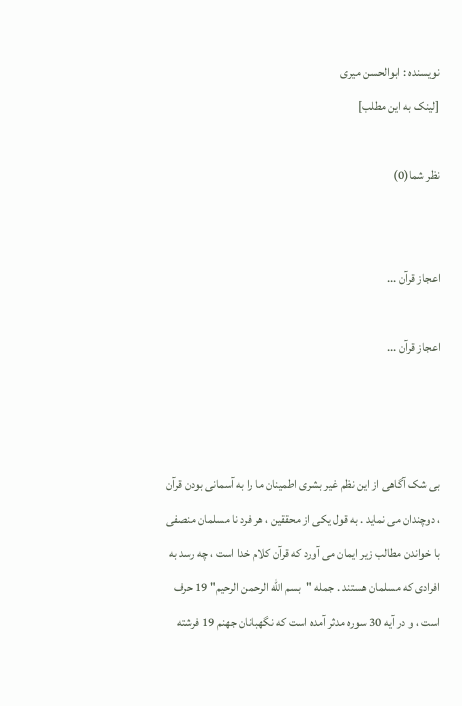نویسنده : ابوالحسن میری
[لینک به این مطلب]

نظر شما(0)


اعجاز قرآن ...

اعجاز قرآن ...



بی شک آگاهی از این نظم غیر بشری اطمینان ما را به آسمانی بودن قرآن ، دوچندان می نماید . به قول یکی از محققین ، هر فرد نا مسلمان منصفی با خواندن مطالب زیر ایمان می آورد که قرآن کلام خدا است ، چه رسد به افرادی که مسلمان هستند . جمله "بسم الله الرحمن الرحیم" 19 حرف است ، و در آیه 30 سوره مدثر آمده است که نگهبانان جهنم 19 فرشته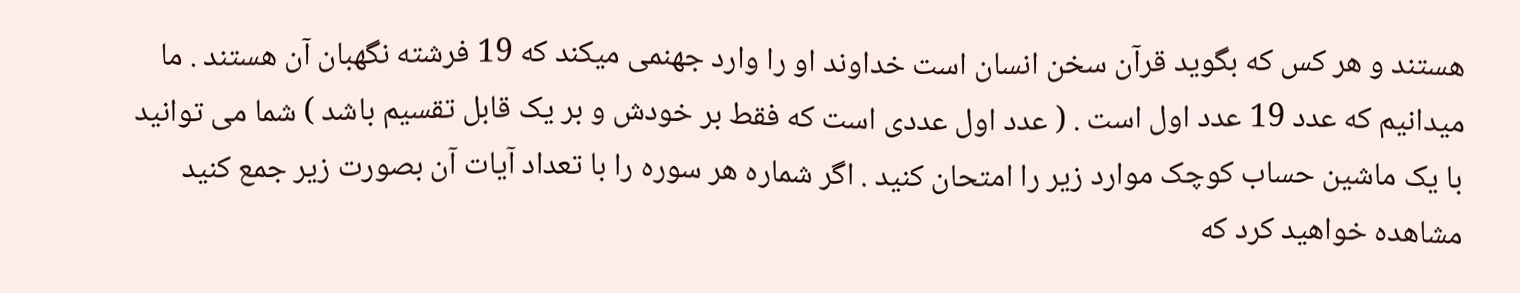هستند و هر کس که بگوید قرآن سخن انسان است خداوند او را وارد جهنمی میکند که 19 فرشته نگهبان آن هستند . ما میدانیم که عدد 19 عدد اول است . ( عدد اول عددی است که فقط بر خودش و بر یک قابل تقسیم باشد ) شما می توانید با یک ماشین حساب کوچک موارد زیر را امتحان کنید . اگر شماره هر سوره را با تعداد آیات آن بصورت زیر جمع کنید مشاهده خواهید کرد که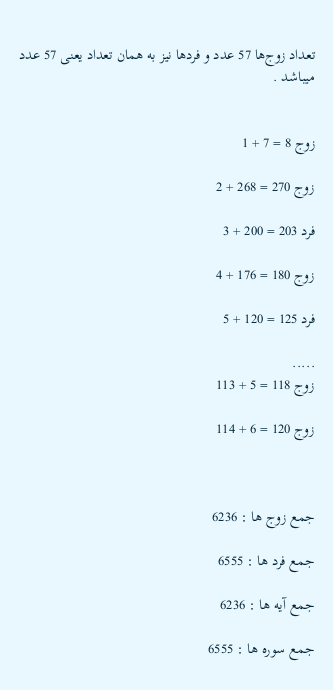تعداد زوج‌ها 57 عدد و فردها نیز به همان تعداد یعنی 57 عدد میباشد .


زوج 8 = 7 + 1

زوج 270 = 268 + 2

فرد 203 = 200 + 3

زوج 180 = 176 + 4

فرد 125 = 120 + 5

.....
زوج 118 = 5 + 113

زوج 120 = 6 + 114



جمع زوج ها : 6236

جمع فرد ها : 6555

جمع آیه ها : 6236

جمع سوره ها : 6555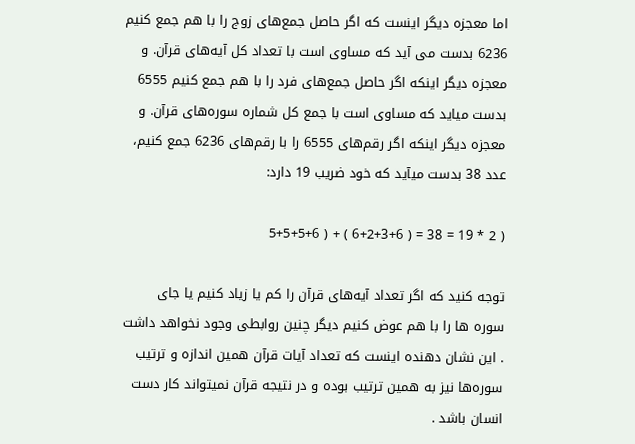اما معجزه دیگر اینست که اگر حاصل جمع‌های زوج را با هم جمع کنیم 6236 بدست می ‌آید که مساوی است با تعداد کل آیه‌های قرآن. و معجزه دیگر اینکه اگر حاصل جمع‌های فرد را با هم جمع کنیم 6555 بدست میاید که مساوی است با جمع کل شماره سوره‌های قرآن. و معجزه دیگر اینکه اگر رقم‌های 6555 را با رقم‌های 6236 جمع کنیم، عدد 38 بدست میآید که خود ضریب 19 دارد:

( 2 * 19 = 38 = ( 6+2+3+6 ) + ( 5+5+5+6

توجه کنید که اگر تعداد آیه‌های قرآن را کم یا زیاد کنیم یا جای سوره ‌ها را با هم عوض کنیم دیگر چنین روابطی وجود نخواهد داشت . این نشان دهنده اینست که تعداد آیات قرآن همین اندازه و ترتیب سوره‌ها نیز به همین ترتیب بوده و در نتیجه قرآن نمیتواند کار دست انسان باشد .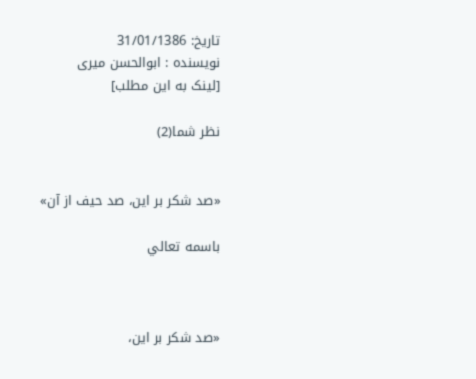تاریخ: 31/01/1386
نویسنده : ابوالحسن میری
[لینک به این مطلب]

نظر شما(2)


«صد شكر بر اين، صد حيف از آن»

باسمه تعالي



«صد شكر بر اين،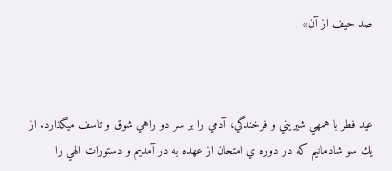صد حيف از آن»



عيد فطر با همهي شيريني و فرخندگي، آدمي را بر سر دو راهي شوق و تاسف ميگذارد. از يك سو شادمانيم كه در دوره ي امتحان از عهده به در آمديم و دستورات الهي را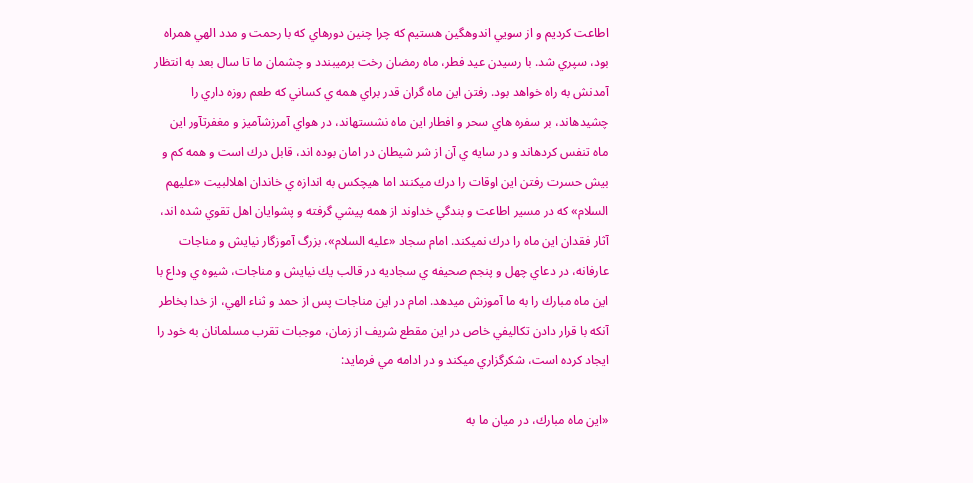اطاعت كرديم و از سويي اندوهگين هستيم كه چرا چنين دورهاي كه با رحمت و مدد الهي همراه بود، سپري شد. با رسيدن عيد فطر، ماه رمضان رخت برميبندد و چشمان ما تا سال بعد به انتظار آمدنش به راه خواهد بود. رفتن اين ماه گران قدر براي همه ي كساني كه طعم روزه داري را چشيدهاند، بر سفره هاي سحر و افطار اين ماه نشستهاند، در هواي آمرزشآميز و مغفرتآور اين ماه تنفس كردهاند و در سايه ي آن از شر شيطان در امان بوده اند، قابل درك است و همه كم و بيش حسرت رفتن اين اوقات را درك ميكنند اما هيچكس به اندازه ي خاندان اهلالبيت «عليهم السلام» كه در مسير اطاعت و بندگي خداوند از همه پيشي گرفته و پشوايان اهل تقوي شده اند، آثار فقدان اين ماه را درك نميكند. امام سجاد «عليه السلام»، بزرگ آموزگار نيايش و مناجات عارفانه، در دعاي چهل و پنجم صحيفه ي سجاديه در قالب يك نيايش و مناجات، شيوه ي وداع با اين ماه مبارك را به ما آموزش ميدهد. امام در اين مناجات پس از حمد و ثناء الهي، از خدا بخاطر آنكه با قرار دادن تكاليفي خاص در اين مقطع شريف از زمان، موجبات تقرب مسلمانان به خود را ايجاد كرده است، شكرگزاري ميكند و در ادامه مي فرمايد:

«اين ماه مبارك، در ميان ما به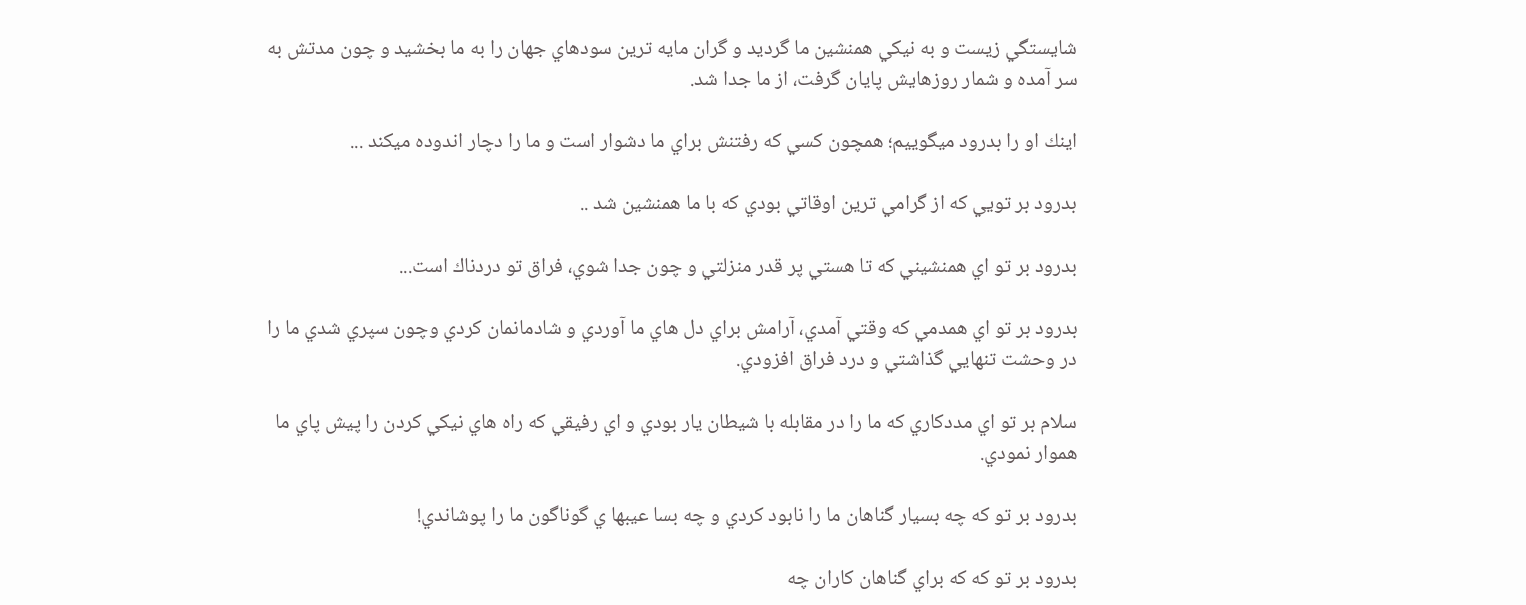شايستگي زيست و به نيكي همنشين ما گرديد و گران مايه ترين سودهاي جهان را به ما بخشيد و چون مدتش به سر آمده و شمار روزهايش پايان گرفت، از ما جدا شد.

اينك او را بدرود ميگوييم؛ همچون كسي كه رفتنش براي ما دشوار است و ما را دچار اندوده ميكند ...

بدرود بر تويي كه از گرامي ترين اوقاتي بودي كه با ما همنشين شد ..

بدرود بر تو اي همنشيني كه تا هستي پر قدر منزلتي و چون جدا شوي، فراق تو دردناك است...

بدرود بر تو اي همدمي كه وقتي آمدي، آرامش براي دل هاي ما آوردي و شادمانمان كردي وچون سپري شدي ما را در وحشت تنهايي گذاشتي و درد فراق افزودي.

سلام بر تو اي مددكاري كه ما را در مقابله با شيطان يار بودي و اي رفيقي كه راه هاي نيكي كردن را پيش پاي ما هموار نمودي.

بدرود بر تو كه چه بسيار گناهان ما را نابود كردي و چه بسا عيبها ي گوناگون ما را پوشاندي!

بدرود بر تو كه كه براي گناهان كاران چه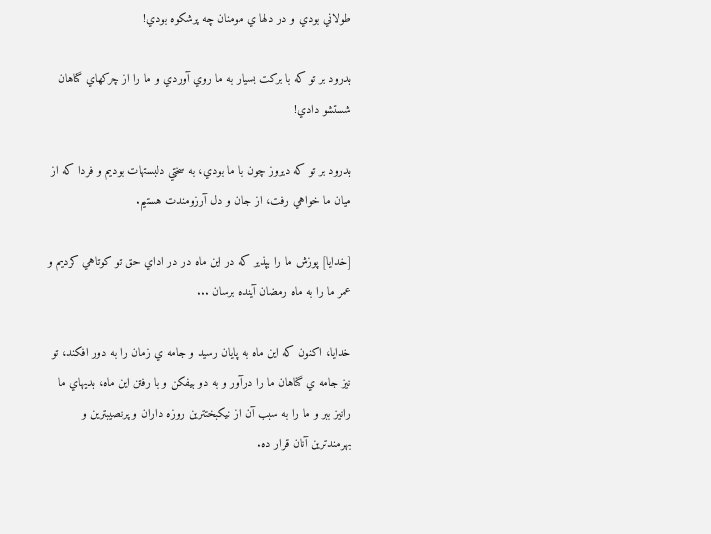طولاني بودي و در دلها ي مومنان چه پرشكوه بودي!

بدرود بر تو كه با بركت بسيار به ما روي آوردي و ما را از چركهاي گناهان شستشو دادي!

بدرود بر تو كه ديروز چون با ما بودي، به سختي دلبستهات بوديم و فردا كه از ميان ما خواهي رفت، از جان و دل آرزومندت هستيم.

[خدايا] پوزش ما را بپذير كه در اين ماه در در اداي حق تو كوتاهي كرديم و عمر ما را به ماه رمضان آينده برسان ...

خدايا، اكنون كه اين ماه به پايان رسيد و جامه ي زمان را به دور افكند، تو نيز جامه ي گناهان ما را درآور و به دو بيفكن و با رفتن اين ماه، بديهاي ما رانيز ببر و ما را به سبب آن از نيكبختترين روزه داران و پرنصيبترين و بهرمندترين آنان قرار ده.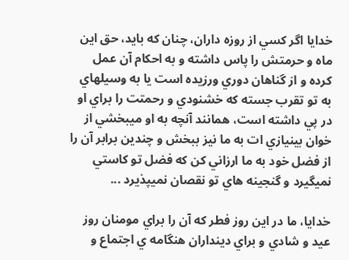خدايا اگر كسي از روزه داران، چنان كه بايد، حق اين ماه و حرمتش را پاس داشته و به احكام آن عمل كرده و از گناهان دوري ورزيده است يا به وسيلهاي به تو تقرب جسته كه خشنودي و رحمتت را براي او در پي داشته است، همانند آنچه به او ميبخشي از خوان بينيازي ات به ما نيز ببخش و چندين برابر آن را از فضل خود به ما ارزاني كن كه فضل تو كاستي نميگيرد و گنجينه هاي تو نقصان نميپذيرد ...

خدايا، ما در اين روز فطر كه آن را براي مومنان روز عيد و شادي و براي دينداران هنگامه ي اجتماع و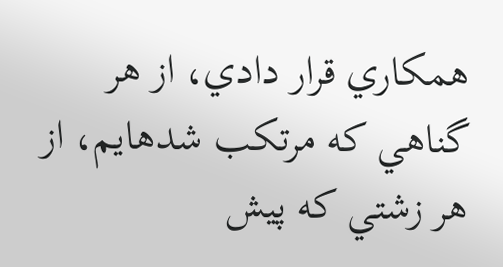همكاري قرار دادي، از هر گناهي كه مرتكب شدهايم، از هر زشتي كه پيش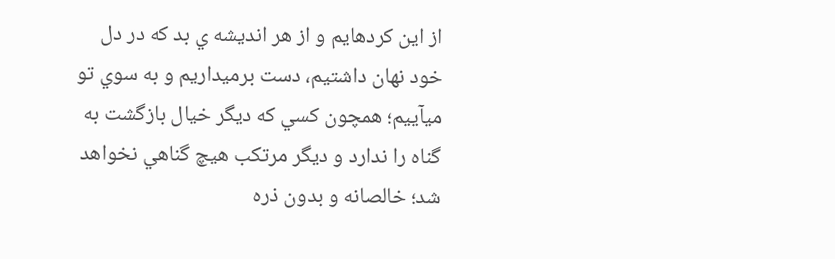از اين كردهايم و از هر انديشه ي بد كه در دل خود نهان داشتيم، دست برميداريم و به سوي تو ميآييم؛ همچون كسي كه ديگر خيال بازگشت به گناه را ندارد و ديگر مرتكب هيچ گناهي نخواهد شد؛ خالصانه و بدون ذره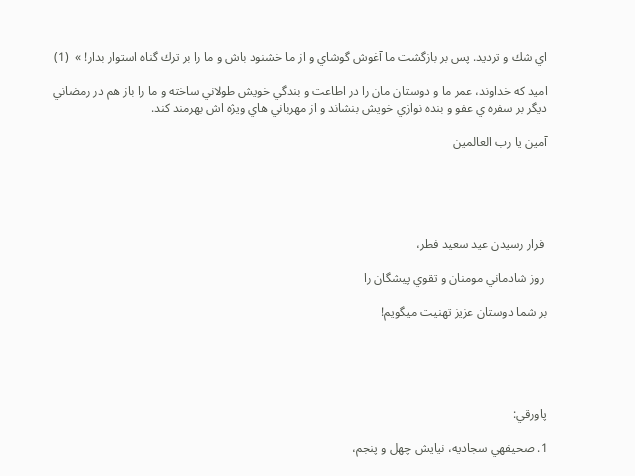اي شك و ترديد. پس بر بازگشت ما آغوش گوشاي و از ما خشنود باش و ما را بر ترك گناه استوار بدار! »  (1)

اميد كه خداوند، عمر ما و دوستان مان را در اطاعت و بندگي خويش طولاني ساخته و ما را باز هم در رمضاني ديگر بر سفره ي عفو و بنده نوازي خويش بنشاند و از مهرباني هاي ويژه اش بهرمند كند.

آمين يا رب العالمين





 فرار رسيدن عيد سعيد فطر،

 روز شادماني مومنان و تقوي پيشگان را

بر شما دوستان عزيز تهنيت ميگويم!





پاورقي:

1. صحيفهي سجاديه، نيايش چهل و پنجم،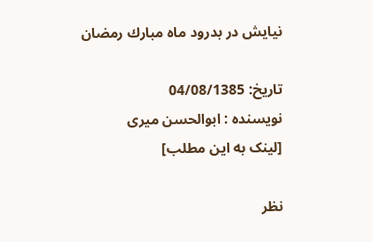نيايش در بدرود ماه مبارك رمضان

تاریخ: 04/08/1385
نویسنده : ابوالحسن میری
[لینک به این مطلب]

نظر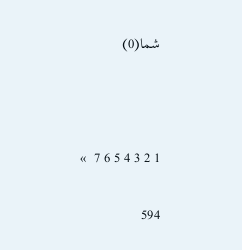شما(0)



1 2 3 4 5 6 7  »

594